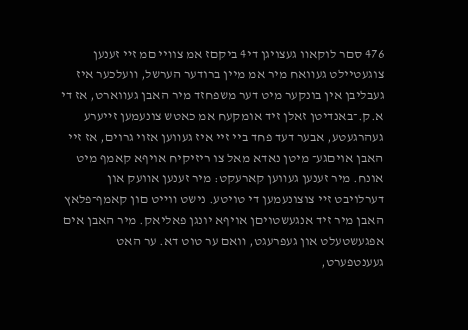476 סםר לוקאװ געצויגן די4 ביקםז אמ צוױי םמ זײ זענען צוגעטיילט געװאח מיר אמ מיין ברודער הערשל, װעלכער איז געבליבן אין בונקער מיט דער משפחזד מיר האבן געװארט, אז די א.ק.־באנדיטן זאלן זיד אומקעח אמ כאטש צונעמען זײערע געהרגעטע, אבער דעד פחד ביי זיי איז געװען אזוי גרוים, אז זיי האבן אויםגע־ מיטן נאדא מאל צו ריזיקיח אויףא קאמף מיט אונח. מיר זענען געװען קארעקט: מיר זענען אװעק און דערלויבט זײ צוצונעמען די טויטע. נישט װײט םון קאמף־פלאץ האבן מיר זיד אנגעשטויםן אויףא יונגן פאליאק. מיר האבן אים אפגעשטעלט און געפרעגט, װאם ער טוט דא. ער האט געענטפערט,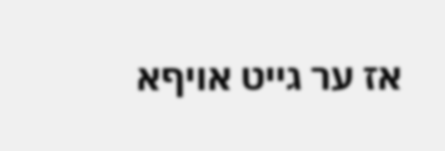אז ער גײט אויףא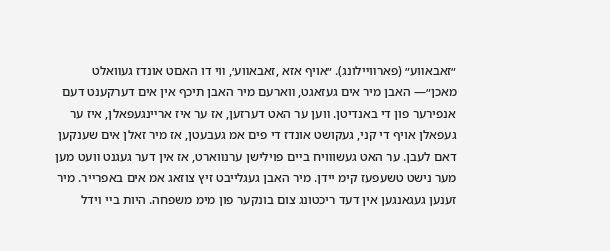״זאבאװע״ (פארװײלונג). ״אויף אזא ,זאבאװע׳, װי דו האםט אונדז געװאלט מאכן״— האבן מיר אים געזאגט, װארעם מיר האבן תיכף אין אים דערקענט דעם אנפירער פון די באנדיטן. װען ער האט דערזען, אז ער איז ארײנגעפאלן, איז ער געפאלן אויף די קני, געקושט אונדז די פים אמ געבעטן, אז מיר זאלן אים שענקען דאם לעבן. ער האט געשוװיח בײם פוילישן ערנװארט, אז אין דער געגנט װעט מען מער נישט טשעפעז קימ יידן. מיר האבן געגלייבט זיץ צוזאג אמ אים באפרײר. מיר זענען געגאנגען אין דעד ריכטונג צום בונקער פון מימ משפחה. היות בײ ױדל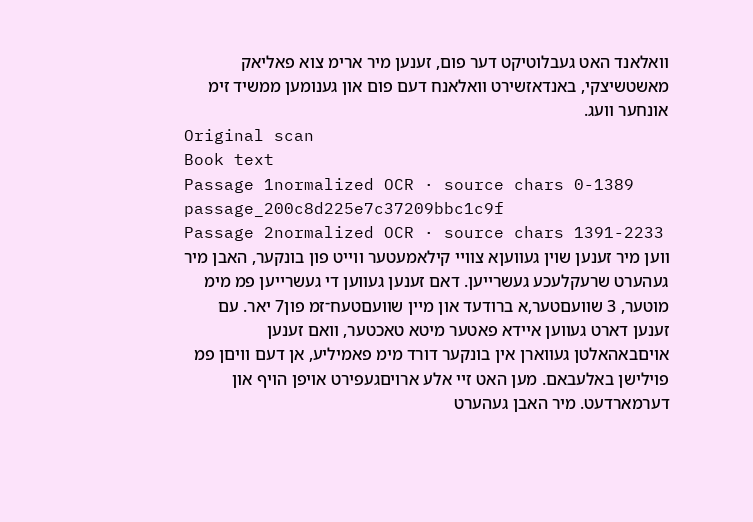װאלאנד האט געבלוטיקט דער פום, זענען מיר ארימ צוא פאליאק מאשטשיצקי, באנדאזשירט װאלאנח דעם פום און גענומען ממשיד זימ אונחער װעג.
Original scan
Book text
Passage 1normalized OCR · source chars 0-1389
passage_200c8d225e7c37209bbc1c9f
Passage 2normalized OCR · source chars 1391-2233
װען מיר זענען שוין געװעןא צװײ קילאמעטער וױיט פון בונקער, האבן מיר געהערט שרעקלעכע געשרײען. דאם זענען געװען די געשרײען פמ מימ מוטער, 3 שװעםטער,א ברודעד און מײן שװעםטעח־זמ פון7 יאר. עם זענען דארט געװען איידא פאטער מיטא טאכטער, װאם זענען אויםבאהאלטן געװארן אין בונקער דורד מימ פאמיליע, אן דעם וױםן פמ פוילישן באלעבאם. מען האט זײ אלע ארויםגעפירט אויפן הויף און דערמארדעט. מיר האבן געהערט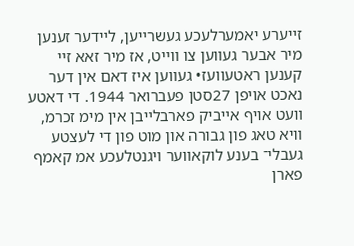זײערע יאמערלעכע געשרײען, לײדער זענען מיר אבער געװען צו װײט, אז מיר זאא זײ קענען ראטעוועז• געװען איז דאם אין דער נאכט אויפן 27סטן פעברואר 1944. די דאטע װעט אויף אײביק פארבלײבן אין מימ זכרמ, װיא טאג פון גבורה און מוט פון די לעצטע געבלי־ בענע לוקאװער ױגנטלעכע אמ קאמף פארן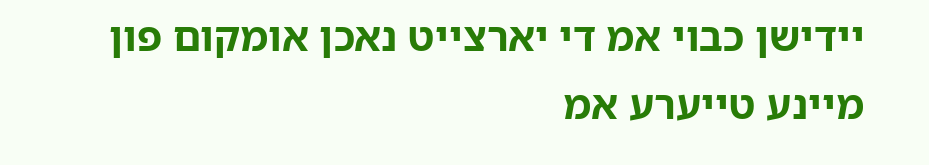ײדישן כבוי אמ די יארצײט נאכן אומקום פון מײנע טײערע אמ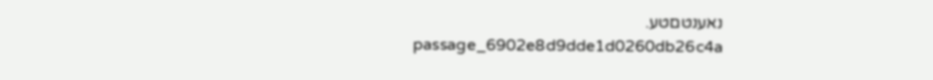נאענטםטע.
passage_6902e8d9dde1d0260db26c4a